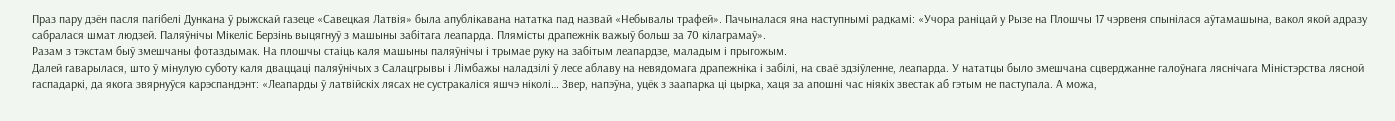Праз пару дзён пасля пагібелі Дункана ў рыжскай газеце «Савецкая Латвія» была апублікавана нататка пад назвай «Небывалы трафей». Пачыналася яна наступнымі радкамі: «Учора раніцай у Рызе на Плошчы 17 чэрвеня спынілася аўтамашына, вакол якой адразу сабралася шмат людзей. Паляўнічы Мікеліс Берзінь выцягнуў з машыны забітага леапарда. Плямісты драпежнік важыў больш за 70 кілаграмаў».
Разам з тэкстам быў змешчаны фотаздымак. На плошчы стаіць каля машыны паляўнічы і трымае руку на забітым леапардзе, маладым і прыгожым.
Далей гаварылася, што ў мінулую суботу каля дваццаці паляўнічых з Салацгрывы і Лімбажы наладзілі ў лесе аблаву на невядомага драпежніка і забілі, на сваё здзіўленне, леапарда. У нататцы было змешчана сцверджанне галоўнага ляснічага Міністэрства лясной гаспадаркі, да якога звярнуўся карэспандэнт: «Леапарды ў латвійскіх лясах не сустракаліся яшчэ ніколі… Звер, напэўна, уцёк з заапарка ці цырка, хаця за апошні час ніякіх звестак аб гэтым не паступала. А можа,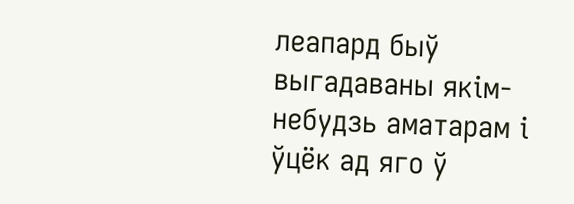леапард быў выгадаваны якім-небудзь аматарам і ўцёк ад яго ў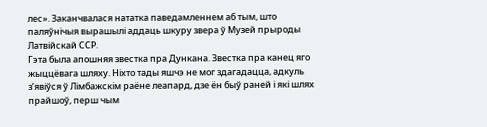лес». Заканчвалася нататка паведамленнем аб тым, што паляўнічыя вырашылі аддаць шкуру звера ў Музей прыроды Латвійскай ССР.
Гэта была апошняя звестка пра Дункана. Звестка пра канец яго жыццёвага шляху. Ніхто тады яшчэ не мог здагадацца, адкуль з’явіўся ў Лімбажскім раёне леапард, дзе ён быў раней і які шлях прайшоў, перш чым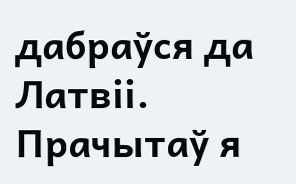дабраўся да Латвіі.
Прачытаў я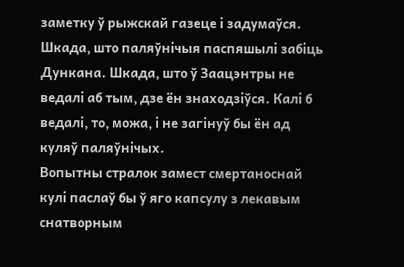заметку ў рыжскай газеце і задумаўся. Шкада, што паляўнічыя паспяшылі забіць Дункана. Шкада, што ў Заацэнтры не ведалі аб тым, дзе ён знаходзіўся. Калі б ведалі, то, можа, і не загінуў бы ён ад куляў паляўнічых.
Вопытны стралок замест смертаноснай кулі паслаў бы ў яго капсулу з лекавым снатворным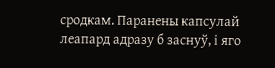сродкам. Паранены капсулай леапард адразу б заснуў, і яго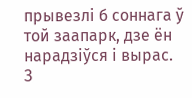прывезлі б соннага ў той заапарк, дзе ён нарадзіўся і вырас.
З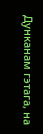Дунканам гэтага, на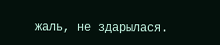жаль, не здарылася.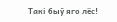Такі быў яго лёс!